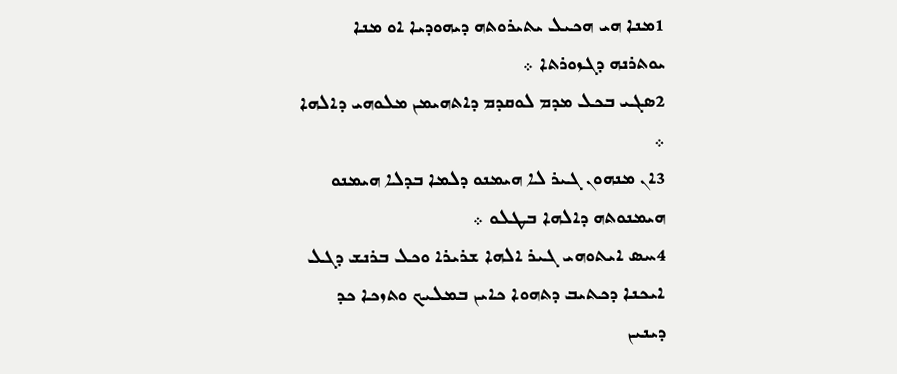1ܡܢܐ ܗܝ ܗܟܝܠ ܝܬܝܪܘܬܗ ܕܝܗܘܕܝܐ ܐܘ ܡܢܐ ܝܘܬܪܢܗ ܕܓܙܘܪܬܐ ܀
2ܤܓܝ ܒܟܠ ܡܕܡ ܠܘܩܕܡ ܕܐܬܗܝܡܢ ܡܠܘܗܝ ܕܐܠܗܐ ܀
3ܐܢ ܡܢܗܘܢ ܓܝܪ ܠܐ ܗܝܡܢܘ ܕܠܡܐ ܒܕܠܐ ܗܝܡܢܘ ܗܝܡܢܘܬܗ ܕܐܠܗܐ ܒܛܠܘ ܀
4ܚܤ ܐܝܬܘܗܝ ܓܝܪ ܐܠܗܐ ܫܪܝܪܐ ܘܟܠ ܒܪܢܫ ܕܓܠ ܐܝܟܢܐ ܕܟܬܝܒ ܕܬܗܘܐ ܟܐܝܢ ܒܡܠܝܟ ܘܬܙܟܐ ܟܕ ܕܝܢܝܢ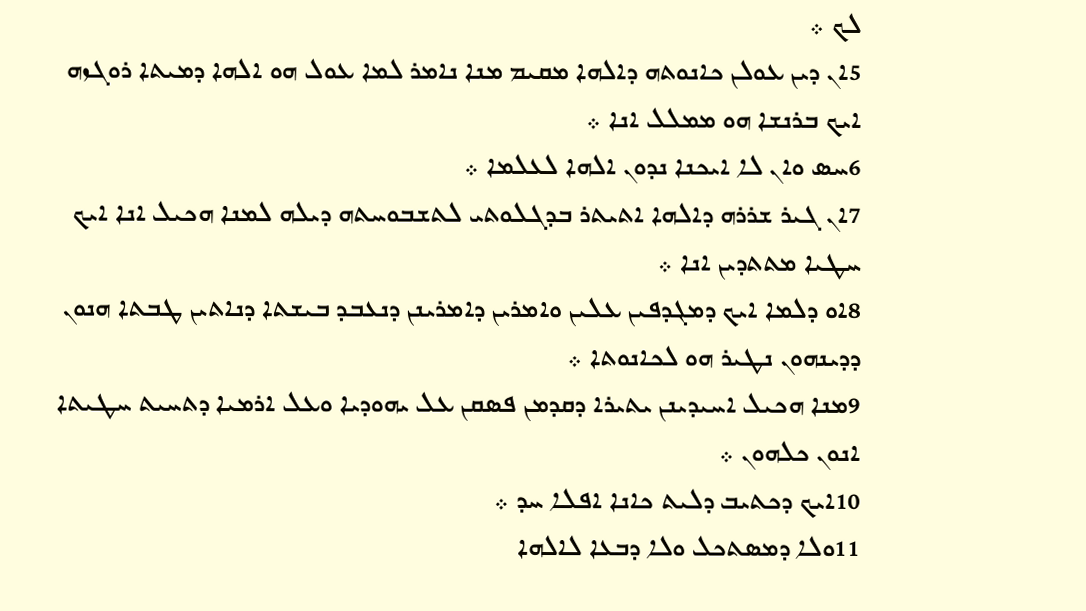ܠܟ ܀
5ܐܢ ܕܝܢ ܥܘܠܢ ܟܐܢܘܬܗ ܕܐܠܗܐ ܡܩܝܡ ܡܢܐ ܢܐܡܪ ܠܡܐ ܥܘܠ ܗܘ ܐܠܗܐ ܕܡܝܬܐ ܪܘܓܙܗ ܐܝܟ ܒܪܢܫܐ ܗܘ ܡܡܠܠ ܐܢܐ ܀
6ܚܤ ܘܐܢ ܠܐ ܐܝܟܢܐ ܢܕܘܢ ܐܠܗܐ ܠܥܠܡܐ ܀
7ܐܢ ܓܝܪ ܫܪܪܗ ܕܐܠܗܐ ܐܬܝܬܪ ܒܕܓܠܘܬܝ ܠܬܫܒܘܚܬܗ ܕܝܠܗ ܠܡܢܐ ܗܟܝܠ ܐܢܐ ܐܝܟ ܚܛܝܐ ܡܬܬܕܝܢ ܐܢܐ ܀
8ܐܘ ܕܠܡܐ ܐܝܟ ܕܡܓܕܦܝܢ ܥܠܝܢ ܘܐܡܪܝܢ ܕܐܡܪܝܢܢ ܕܢܥܒܕ ܒܝܫܬܐ ܕܢܐܬܝܢ ܛܒܬܐ ܗܢܘܢ ܕܕܝܢܗܘܢ ܢܛܝܪ ܗܘ ܠܟܐܢܘܬܐ ܀
9ܡܢܐ ܗܟܝܠ ܐܚܝܕܝܢܢ ܝܬܝܪܐ ܕܩܕܡܢ ܦܤܩܢ ܥܠ ܝܗܘܕܝܐ ܘܥܠ ܐܪܡܝܐ ܕܬܚܝܬ ܚܛܝܬܐ ܐܢܘܢ ܟܠܗܘܢ ܀
10ܐܝܟ ܕܟܬܝܒ ܕܠܝܬ ܟܐܢܐ ܐܦܠܐ ܚܕ ܀
11ܘܠܐ ܕܡܤܬܟܠ ܘܠܐ ܕܒܥܐ ܠܐܠܗܐ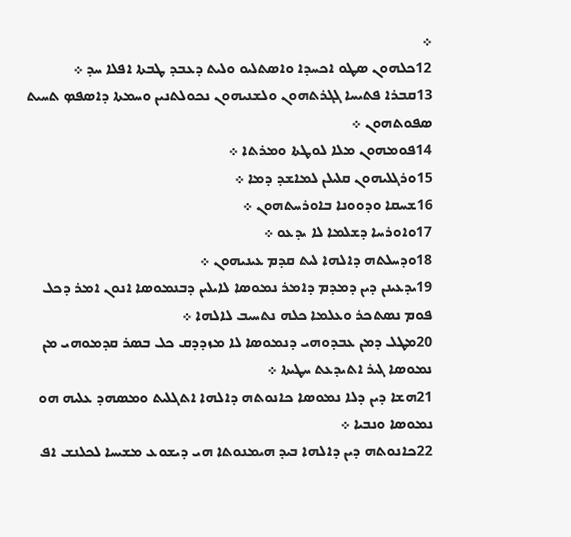܀
12ܟܠܗܘܢ ܤܛܘ ܐܟܚܕܐ ܘܐܤܬܠܝܘ ܘܠܝܬ ܕܥܒܕ ܛܒܬܐ ܐܦܠܐ ܚܕ ܀
13ܩܒܪܐ ܦܬܝܚܐ ܓܓܪܬܗܘܢ ܘܠܫܢܝܗܘܢ ܢܟܘܠܬܢܝܢ ܘܚܡܬܐ ܕܐܤܦܤ ܬܚܝܬ ܤܦܘܬܗܘܢ ܀
14ܦܘܡܗܘܢ ܡܠܐ ܠܘܛܬܐ ܘܡܪܬܐ ܀
15ܘܪܓܠܝܗܘܢ ܩܠܝܠܢ ܠܡܐܫܕ ܕܡܐ ܀
16ܫܚܩܐ ܘܕܘܘܢܐ ܒܐܘܪܚܬܗܘܢ ܀
17ܘܐܘܪܚܐ ܕܫܠܡܐ ܠܐ ܝܕܥܘ ܀
18ܘܕܚܠܬܗ ܕܐܠܗܐ ܠܝܬ ܩܕܡ ܥܝܢܝܗܘܢ ܀
19ܝܕܥܝܢܢ ܕܝܢ ܕܡܕܡ ܕܐܡܪ ܢܡܘܤܐ ܠܐܝܠܝܢ ܕܒܢܡܘܤܐ ܐܢܘܢ ܐܡܪ ܕܟܠ ܦܘܡ ܢܤܬܟܪ ܘܥܠܡܐ ܟܠܗ ܢܬܚܝܒ ܠܐܠܗܐ ܀
20ܡܛܠ ܕܡܢ ܥܒܕܘܗܝ ܕܢܡܘܤܐ ܠܐ ܡܙܕܕܩ ܟܠ ܒܤܪ ܩܕܡܘܗܝ ܡܢ ܢܡܘܤܐ ܓܝܪ ܐܬܝܕܥܬ ܚܛܝܬܐ ܀
21ܗܫܐ ܕܝܢ ܕܠܐ ܢܡܘܤܐ ܟܐܢܘܬܗ ܕܐܠܗܐ ܐܬܓܠܝܬ ܘܡܤܗܕ ܥܠܝܗ ܗܘ ܢܡܘܤܐ ܘܢܒܝܐ ܀
22ܟܐܢܘܬܗ ܕܝܢ ܕܐܠܗܐ ܒܝܕ ܗܝܡܢܘܬܐ ܗܝ ܕܝܫܘܥ ܡܫܝܚܐ ܠܟܠܢܫ ܐܦ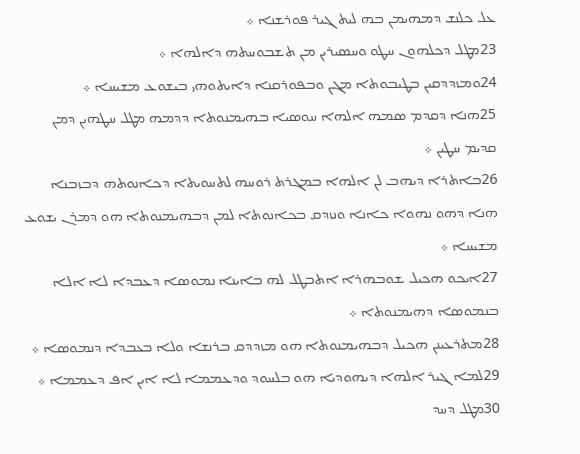ܥܠ ܟܠܢܫ ܕܡܗܝܡܢ ܒܗ ܠܝܬ ܓܝܪ ܦܘܪܫܢܐ ܀
23ܡܛܠ ܕܟܠܗܘܢ ܚܛܘ ܘܚܤܝܪܝܢ ܡܢ ܬܫܒܘܚܬܗ ܕܐܠܗܐ ܀
24ܘܡܙܕܕܩܝܢ ܒܛܝܒܘܬܐ ܡܓܢ ܘܒܦܘܪܩܢܐ ܕܐܝܬܘܗܝ ܒܝܫܘܥ ܡܫܝܚܐ ܀
25ܗܢܐ ܕܩܕܡ ܤܡܗ ܐܠܗܐ ܚܘܤܝܐ ܒܗܝܡܢܘܬܐ ܕܕܡܗ ܡܛܠ ܚܛܗܝܢ ܕܡܢ ܩܕܝܡ ܚܛܝܢ ܀
26ܒܐܬܪܐ ܕܝܗܒ ܠܢ ܐܠܗܐ ܒܡܓܪܬ ܪܘܚܗ ܠܬܚܘܝܬܐ ܕܟܐܢܘܬܗ ܕܒܙܒܢܐ ܗܢܐ ܕܗܘ ܢܗܘܐ ܟܐܢܐ ܘܢܙܕܩ ܒܟܐܢܘܬܐ ܠܡܢ ܕܒܗܝܡܢܘܬܐ ܗܘ ܕܡܪܢ ܝܫܘܥ ܡܫܝܚܐ ܀
27ܐܝܟܘ ܗܟܝܠ ܫܘܒܗܪܐ ܐܬܒܛܠ ܠܗ ܒܐܝܢܐ ܢܡܘܤܐ ܕܥܒܕܐ ܠܐ ܐܠܐ ܒܢܡܘܤܐ ܕܗܝܡܢܘܬܐ ܀
28ܡܬܪܥܝܢܢ ܗܟܝܠ ܕܒܗܝܡܢܘܬܐ ܗܘ ܡܙܕܕܩ ܒܪܢܫܐ ܘܠܐ ܒܥܒܕܐ ܕܢܡܘܤܐ ܀
29ܠܡܐ ܓܝܪ ܐܠܗܐ ܕܝܗܘܕܝܐ ܗܘ ܒܠܚܘܕ ܘܕܥܡܡܐ ܠܐ ܐܝܢ ܐܦ ܕܥܡܡܐ ܀
30ܡܛܠ ܕܚܕ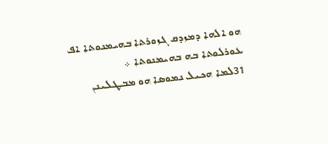ܗܘ ܐܠܗܐ ܕܡܙܕܩ ܓܙܘܪܬܐ ܒܗܝܡܢܘܬܐ ܐܦ ܥܘܪܠܘܬܐ ܒܗ ܒܗܝܡܢܘܬܐ ܀
31ܠܡܐ ܗܟܝܠ ܢܡܘܤܐ ܗܘ ܡܒܛܠܝܢܢ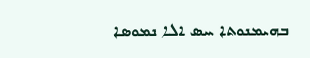ܒܗܝܡܢܘܬܐ ܚܤ ܐܠܐ ܢܡܘܤܐ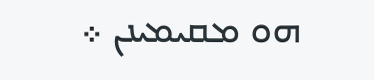ܗܘ ܡܩܝܡܝܢܢ ܀